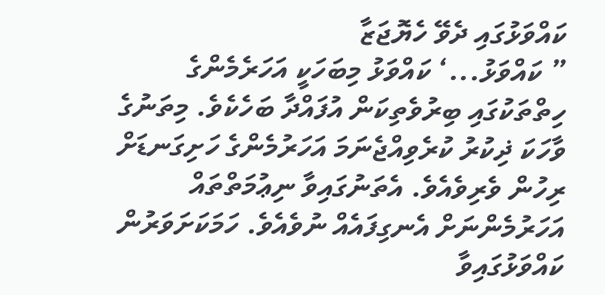ކައްވަޅުގައި ދެވޭ ހެޔޮޖަޒާ
” ކައްވަޅު...‘ ކައްވަޅު މިބަހަކީ އަހަރެމެންގެ ހިތްތަކުގައި ބިރުވެތިކަން އުފައްދާ ބަހެކެވެ. މިތަނުގެ ވާހަކަ ޛިކުރު ކުރެވިއްޖެނަމަ އަހަރުމެންގެ ހަށިގަނޑަށް ރިހުން ވެރިވެއެވެ. އެތަނުގައިވާ ނިޢުމަތްތައް އަހަރުމެންނަށް އެނގިފައެއް ނުވެއެވެ. ހަމަކަށަވަރުން ކައްވަޅުގައިވާ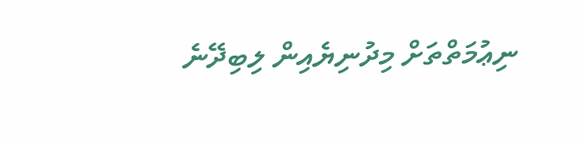ނިޢުމަތްތަށް މިދުނިޔެއިން ލިބިދޭނެ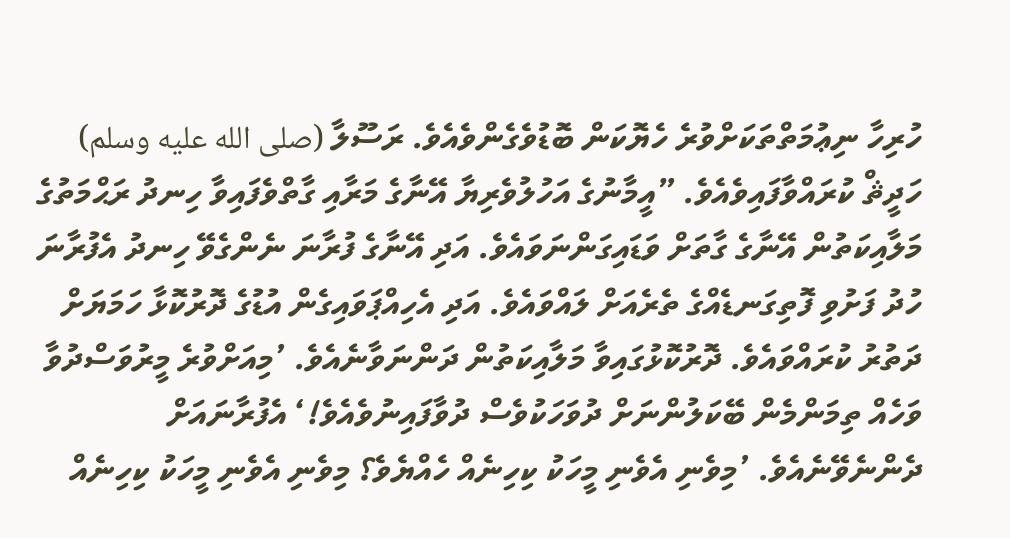ހުރިހާ ނިޢުމަތްތަކަށްވުރެ ހެޔޮކަން ބޮޑުވެގެންވެއެވެ. ރަސޫލާ (صلى الله عليه وسلم) ހަދީޘް ކުރައްވާފައިވެއެވެ. ”އީމާނުގެ އަހުލުވެރިޔާ އޭނާގެ މަރާއި ގާތްވެފައިވާ ހިނދު ރަޙްމަތުގެ މަލާއިކަތުން އޭނާގެ ގާތަށް ވަޑައިގަންނަވައެވެ. އަދި އޭނާގެ ފުރާނަ ނެންގެވޭ ހިނދު އެފުރާނަ ހުދު ފަށުވި ފޮތިގަނޑެއްގެ ތެރެއަށް ލައްވައެވެ. އަދި އެހިއްޕަވައިގެން އުޑުގެ ދޮރުކޮޅާ ހަމަޔަށް ދަތުރު ކުރައްވައެވެ. ދޮރުކޮޅުގައިވާ މަލާއިކަތުން ދަންނަވާނެއެވެ. ’މިއަށްވުރެ މީރުވަސްދުވާ ވަހެއް ތިމަންމެން ބޭކަލުންނަށް ދުވަހަކުވެސް ދުވާފައިނުވެއެވެ!‘ އެފުރާނައަށް ދެންނެވޭނެއެވެ. ’މިވެނި އެވެނި މީހަކު ކިހިނެއް ހެއްޔެވެ؟ މިވެނި އެވެނި މީހަކު ކިހިނެއް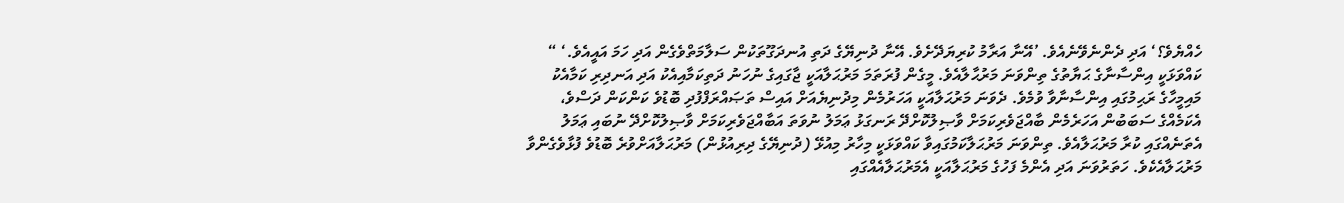ހެއްޔެވެ؟‘ އަދި ދެންނެވޭނެއެވެ. ’އޭނާ އަރާމު ކުރިޔަދޭށެވެ. އޭނާ ދުނިޔޭގެ ދަތި އުނދަގޫތަކުން ސަލާމަތްވެގެން އަދި ހަމަ އައީއެވެ.‘ “
ކައްވަޅަކީ އިންސާނާގެ ޙަޔާތުގެ ތިންވަނަ މަރުޙާލާއެވެ. މީގެން ފުރަތަމަ މަރުޙަލާއަކީ ޖާގައިގެ ނުހަނު ދަތިކަމާއިއެކު އަދި އަނދިރި ކަމާއެކު މައިމީހާގެ ރަޙިމުގައި އިންސާނާވާ ވުމެވެ. ދެވަނަ މަރުޙަލާއަކީ އަހަރުމެން މިދުނިޔެއަށް އައިސް ތަޞައްރަފްފުދި ބޮޑުވެ ކަންކަން ދަސްވެ، އެކަމެއްގެ ސަބަބުން އަހަރެމެން ބާއްޖަވެރިކަމަށް ވާޞިލުކޮށްދޭ ރަނގަޅު ޢަމަލު ނުވަތަ އަބާއްޖަވެރިކަމަށް ވާޞިލުކޮށްދޭ ނުބައި ޢަމަލު އެތަނެއްގައި ކުރާ މަރުޙަލާއެވެ. ތިންވަނަ މަރުޙަލާކަމުގައިވާ ކައްވަޅަކީ މިހާރު މިއުޅޭ (ދުނިޔޭގެ ދިރިއުޅުން) މަރުޙަލާއަށްވުރެ ބޮޑުވެ ފުޅާވެގެންވާ މަރުޙަލާއެކެވެ. ހަތަރުވަނަ އަދި އެންމެ ފަހުގެ މަރުޙަލާއަކީ އެމަރުޙަލާއެއްގައި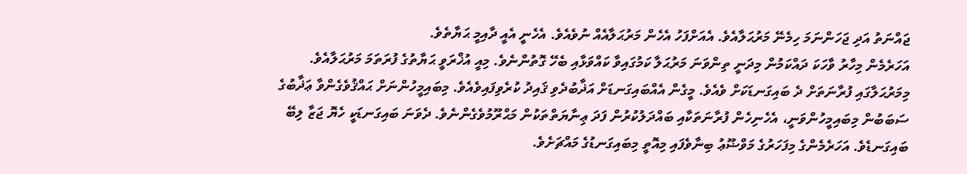ޖައްނަތު އަދި ޖަހަންނަމަ ހިމެނޭ މަރުޙަލާއެވެ. އެއަށްފަހު އެހެން މަރުޙަލާއެއް ނުވެއެވެ. އެހެނީ އެއީ ދާއިމީ ޙަޔާތެވެ.
އަހަރެމެން މިހާރު ވާހަކަ ދައްކަމުން މިދަނީ ތިންވަނަ މަރުޙަލާ ކަމުގައިވާ ކައްވަޅާއި ބެހޭ ގޮތުންނެވެ. މިއީ އުޚްރަވީ ޙަޔާތުގެ ފުރަތަމަ މަރުޙަލާއެވެ. މިމަރުޙަލާގައި ފުރާނަތަށް ދެ ބައިގަނޑަކަށް ވެއެވެ. މީގެން އެއްބައިގަނޑަށް އަޛާބުދެވި ޤައިދު ކުރެވިފައިވެއެވެ. މިބައިމީހުންނަށް ޙައްޤުވެގެންވާ ޢަޛާބުގެ ސަބަބުން މިބައިމީހުންވަނީ، އެހެނިހެން ފުރާނަތަކާއި ބައްދަލުކުރުން ފަދަ ޢިނާޔަތްތަކުން މަޙްރޫމުވެގެންނެވެ. ދެވަނަ ބައިގަނޑަކީ ހެޔޮ ޖަޒާ ލިބޭ ބައިގަނޑެވެ. އަހަރެމެންގެ މިފަހަރުގެ މަވްޟޫޢު ބިނާވެފައި މިއޮތީ މިބައިގަނޑުގެ މައްޗަށެވެ.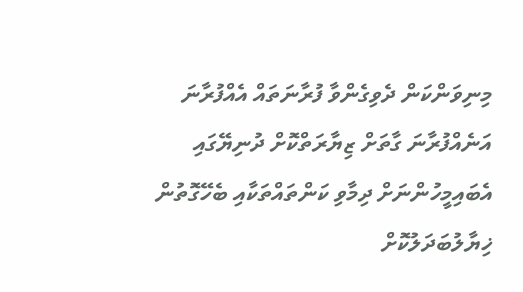މިނިވަންކަން ދެވިގެންވާ ފުރާނަތައް އެއްފުރާނަ އަނެއްފުރާނަ ގާތަށް ޒިޔާރަތްކޮށް ދުނިޔޭގައި އެބައިމީހުންނަށް ދިމާވި ކަންތައްތަކާއި ބެހޭގޮތުން ޚިޔާލުބަދަލުކޮށް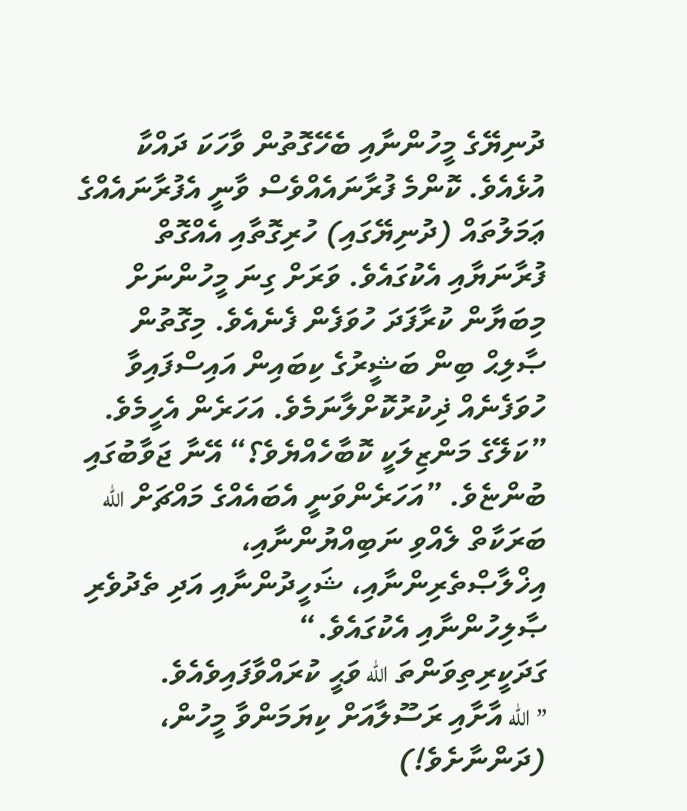ދުނިޔޭގެ މީހުންނާއި ބެހޭގޮތުން ވާހަކަ ދައްކާ އުޅެއެވެ. ކޮންމެ ފުރާނައެއްވެސް ވާނީ އެފުރާނައެއްގެ ޢަމަލުތައް (ދުނިޔޭގައި) ހުރިގޮތާއި އެއްގޮތް ފުރާނަޔާއި އެކުގައެވެ. ވަރަށް ގިނަ މީހުންނަށް މިބަޔާން ކުރާފަދަ ހުވަފެން ފެނެއެވެ. މިގޮތުން ޞާލިޙް ބިން ބަޝީރުގެ ކިބައިން އައިސްފައިވާ ހުވަފެނެއް ޛިކުރުކޮށްލާނަމެވެ. އަހަރެން އެހީމެވެ. ”ކަލޭގެ މަންޒިލަކީ ކޮބާހެއްޔެވެ؟“ އޭނާ ޖަވާބުގައި ބުންޏެވެ. ”އަހަރެންވަނީ އެބައެއްގެ މައްޗަށް الله ބަރަކާތް ލެއްވި ނަބިއްޔުންނާއި، އިޚްލާޞްތެރިންނާއި، ޝަހީދުންނާއި އަދި ތެދުވެރި ޞާލިހުންނާއި އެކުގައެވެ.“
ގަދަކީރިތިވަންތަ الله ވަޙީ ކުރައްވާފައިވެއެވެ.
”الله އާށާއި ރަސޫލާއަށް ކިޔަމަންވާ މީހުން، (ދަންނާށެވެ!)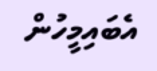އެބައިމީހުން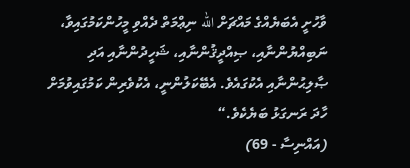ވާހުށީ އެބަޔެއްގެ މައްޗަށް الله ނިޢްމަތް ދެއްވި މީހުންކަމުގައިވާ، ނަބިއްޔުންނާއި، ޞިއްދީޤުންނާއި، ޝަހީދުންނާއި އަދި ޞާލިޙުންނާއި އެކުގައެވެ. އެބޭކަލުންނީ، އެކުވެރިން ކަމުގައިވުމަށް ހާދަ ރަނގަޅު ބަޔެކެވެ.“
(އައްނިސާ - 69)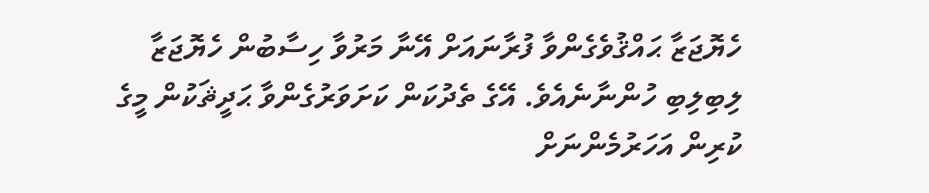ހެޔޮޖަޒާ ޙައްޤުވެގެންވާ ފުރާނައަށް އޭނާ މަރުވާ ހިސާބުން ހެޔޮޖަޒާ ލިބިލިބި ހުންނާނެއެވެ. އޭގެ ތެދުކަން ކަށަވަރުގެންވާ ޙަދީޘަކުން މީގެ ކުރިން އަހަރުމެންނަށް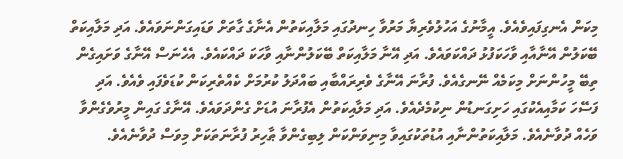މިކަން އެނގިފައިވެއެވެ. އީމާނުގެ އަހުލުވެރިޔާ މަރުވާ ހިނދުގައި މަލާއިކަތުން އެނާގެ ގާތަށް ވަޑައިގަންނަވައެވެ. އަދި މަލާއިކަތް ބޭކަލުން އޭނާއާއި ވާހަކަފުޅު ދައްކަވައެވެ. އަދި އޭނާ މަލާއިކަތް ބޭކަލުންނާއި ވާހަކަ ދައްކައެވެ. އެހެނަސް އޭނާގެ ވަށައިގެން ތިބޭ މީހުންނަށް މިކަމެއް ނޭނގެއެވެ. ފުރާނަ އޭނާގެ ވެރިރައްބާއި ބައްދަލު ކުރުމަށް ކެއްތެރިކަން ކުޑަވެފައި ވެއެވެ. އަދި ފަސޭހަ ކަމާއިއެކުގައި ހަށިގަނޑުން ނިކުމެދެއެވެ. އަދި މަލާއިކަތުން އެފުރާނަ އުޑަށް ގެންދަވައެވެ. އޭނާގެ ގައިން މީރުވެގެންވާ ވަހެއް ދުވާނެއެވެ. މަލާއިކަތުންނާއި އުޑުތަކުގައިވާ މިނިވަންކަން ލިބިގެންވާ ޠާހިރު ފުރާނަތަކަށް މިވަސް ދުވާނެއެވެ.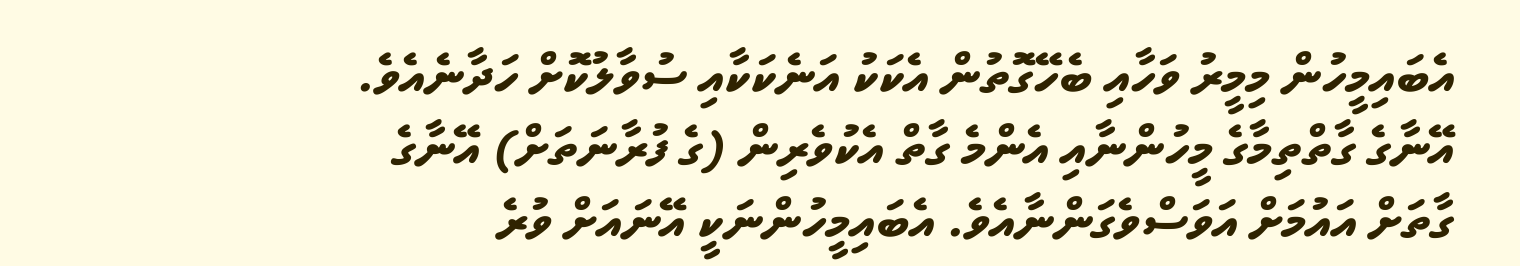އެބައިމީހުން މިމީރު ވަހާއި ބެހޭގޮތުން އެކަކު އަނެކަކާއި ސުވާލުކޮށް ހަދާނެއެވެ. އޭނާގެ ގާތްތިމާގެ މީހުންނާއި އެންމެ ގާތް އެކުވެރިން (ގެ ފުރާނަތަށް) އޭނާގެ ގާތަށް އައުމަށް އަވަސްވެގަންނާއެވެ. އެބައިމީހުންނަކީ އޭނައަށް ވުރެ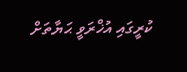ކުރީގައި އުޚްރަވީ ޙަޔާތަށް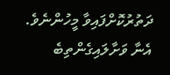ދަތުރުކޮށްފައިވާ މީހުންނެވެ. އެނާ ވަށާލައިގެންތިބެ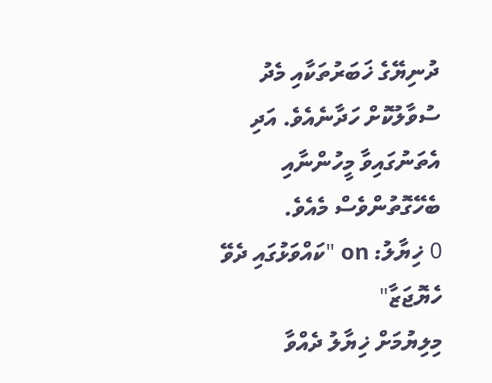ދުނިޔޭގެ ޚަބަރުތަކާއި މެދު ސުވާލުކޮށް ހަދާނެއެވެ. އަދި އެތަނުގައިވާ މީހުންނާއި ބެހޭގޮތުންވެސް މެއެވެ.
0 ޚިޔާލު: on "ކައްވަޅުގައި ދެވޭ ހެޔޮޖަޒާ"
މިލިޔުމަށް ޚިޔާލު ދެއްވާ